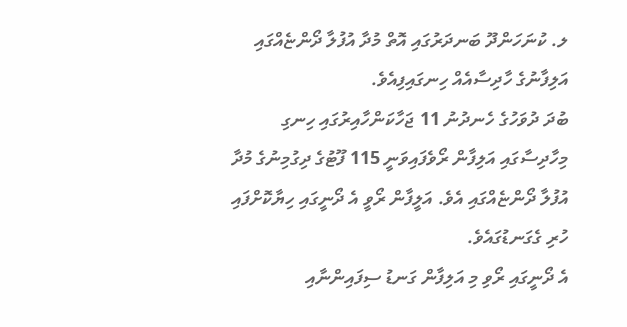ލ. ކުނަހަންދޫ ބަނދަރުގައި އޮތް މުދާ އުފުލާ ދޯންޏެއްގައި އަލިފާނުގެ ހާދިސާއެއް ހިނގައިފިއެވެ.
ބުދަ ދުވަހުގެ ހެނދުނު 11 ޖަހާކަންހާއިރުގައި ހިނގި މިހާދިސާގައި އަލިފާން ރޯވެފައިވަނީ 115 ފޫޓުގެ ދިގުމިނުގެ މުދާ އުފުލާ ދޯންޏެއްގައި އެވެ. އަލީފާން ރޯވީ އެ ދޯނީގައި ހިޔާކޮށްފައި ހުރި ގެގަނޑުގައެވެ.
އެ ދޯނީގައި ރޯވި މި އަލިފާން ގަނޑު ސިފައިންނާއި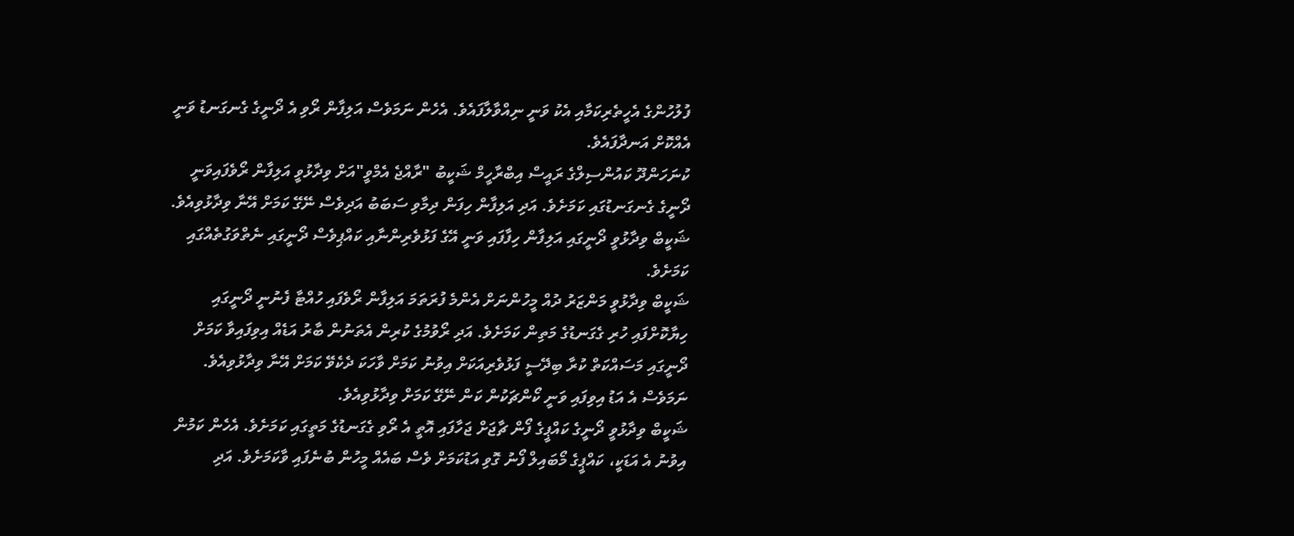ފުލުހުންގެ އެހީތެރިކަމާއި އެކު ވަނީ ނިއްވާލާފައެވެ. އެހެން ނަމަވެސް އަލިފާން ރޯވި އެ ދޯނީގެ ގެނގަނޑު ވަނީ އެއްކޮށް އަނދާފައެވެ.
ކުނަހަންދޫ ކައުންސިލްގެ ރައީސް އިބްރާހީމް ޝަކީބު "ރާއްޖެ އެމްވީ"އަށް ވިދާޅުވީ އަލިފާން ރޯވެފައިވަނީ ދޯނީގެ ގެނގަނޑުގައި ކަމަށެވެ. އަދި އަލިފާން ހިފަން ދިމާވި ސަބަބު އަދިވެސް ނޭގޭ ކަމަށް އޭނާ ވިދާޅުވިއެވެ.
ޝަކީބް ވިދާޅުވީ ދޯނީގައި އަލިފާން ހިފާފައި ވަނީ އޭގެ ފަޅުވެރިންނާއި ކައްޕިވެސް ދޯނީގައި ނެތްވަގުތެއްގައި ކަމަށެވެ.
ޝަކީބް ވިދާޅުވީ މަންޒަރު ދުއް މީހުންނަށް އެންމެ ފުރަތަމަ އަލިފާން ރޯވެފައި ހުއްޓާ ފެނުނީ ދޯނީގައި ހިޔާކޮށްފައި ހުރި ގެގަނޑުގެ މަތިން ކަމަށެވެ. އަދި ރޯވުމުގެ ކުރިން އެތަނުން ބާރު އަޑެއް އިވިފައިވާ ކަމަށް ދޯނީގައި މަސައްކަތް ކުރާ ބިދޭސީ ފަޅުވެރިއަކަށް އިވުނު ކަމަށް ވާހަކަ ދެކެވޭ ކަމަށް އޭނާ ވިދާޅުވިއެވެ. ނަމަވެސް އެ އަޑު އިވިފައި ވަނީ ކޯންޗަކުން ކަން ނޭގޭ ކަމަށް ވިދާޅުވިއެވެ.
ޝަކީބް ވިދާޅުވީ ދޯނީގެ ކައްޕީގެ ފޯން ޗާޖަށް ޖަހާފައި އޮތީ އެ ރޯވި ގެގަނޑުގެ މަތީގައި ކަމަށެވެ. އެހެން ކަމުން އިވުނު އެ އަޑަކީ، ކައްޕީގެ މޯބައިލް ފޯނު ގޮވި އަޑުކަމަށް ވެސް ބައެއް މީހުން ބުނެފައި ވާކަމަށެވެ. އަދި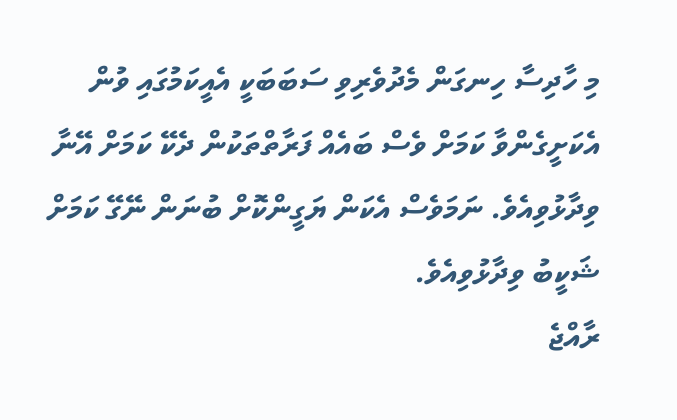މި ހާދިސާ ހިނގަން މެދުވެރިވި ސަބަބަކީ އެއީކަމުގައި ވުން އެކަށީގެންވާ ކަމަށް ވެސް ބައެއް ފަރާތްތަކުން ދެކޭ ކަމަށް އޭނާ ވިދާޅުވިއެވެ. ނަމަވެސް އެކަން ޔަގީންކޮށް ބުނަން ނޭގޭ ކަމަށް ޝަކީބު ވިދާޅުވިއެވެ.
ރާއްޖެ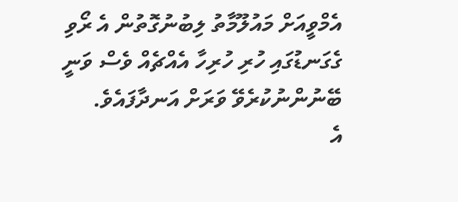އެމްވީއަށް މައުލޫމާތު ލިބުނުގޮތުން އެ ރޯވި ގެގަނޑުގައި ހުރި ހުރިހާ އެއްޗެއް ވެސް ވަނީ ބޭނުންނުކުރެވޭ ވަރަށް އަނދާފައެވެ.
އެ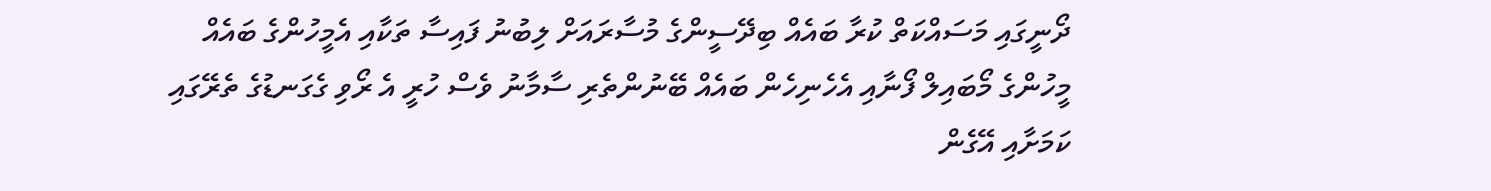ދޯނީގައި މަސައްކަތް ކުރާ ބައެއް ބިދޭސީންގެ މުސާރައަށް ލިބުނު ފައިސާ ތަކާއި އެމީހުންގެ ބައެއް މީހުންގެ މޯބައިލް ފޯނާއި އެހެނިހެން ބައެއް ބޭނުންތެރި ސާމާނު ވެސް ހުރީ އެ ރޯވި ގެގަނޑުގެ ތެރޭގައި ކަމަށާއި އޭގެން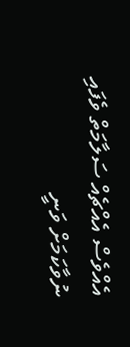އެއްވެސް އެއްޗެއް ސަލާމަތް ވެފައި ނުވާކަމަށް ވަނީ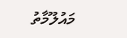މައުލޫމާތު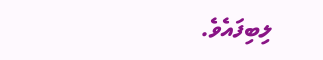ލިބިފައެވެ.